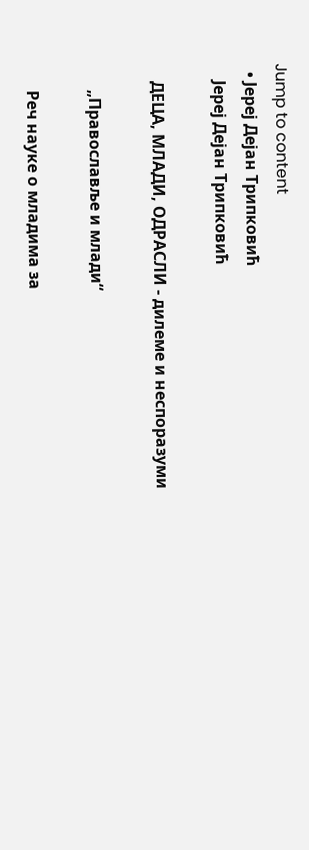Jump to content
  • Јереј Дејан Трипковић
    Јереј Дејан Трипковић

    ДЕЦА, МЛАДИ, ОДРАСЛИ - дилеме и неспоразуми

      „Православље и млади“

      Реч науке о младима за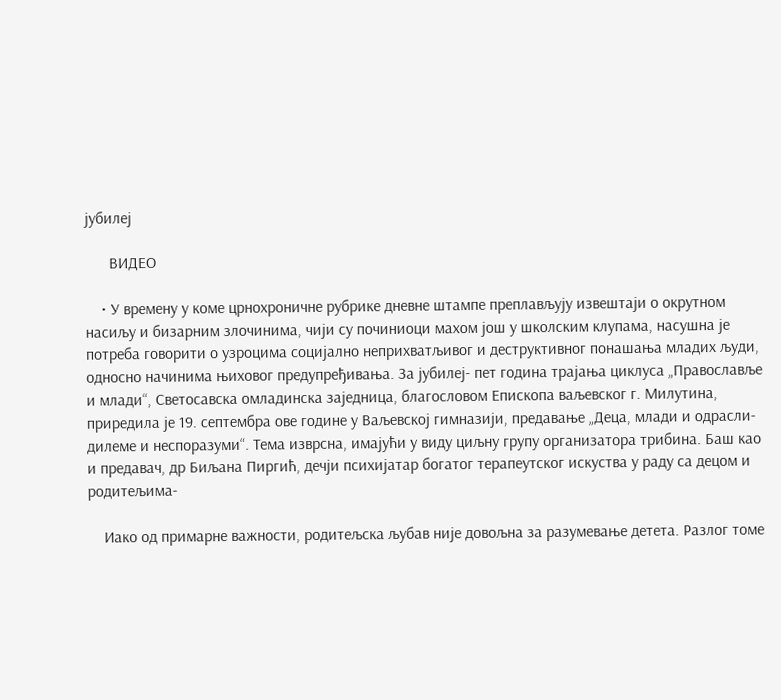јубилеј

      ВИДЕО

    • У времену у коме црнохроничне рубрике дневне штампе преплављују извештаји о окрутном насиљу и бизарним злочинима, чији су починиоци махом још у школским клупама, насушна је потреба говорити о узроцима социјално неприхватљивог и деструктивног понашања младих људи, односно начинима њиховог предупређивања. За јубилеј- пет година трајања циклуса „Православље и млади“, Светосавска омладинска заједница, благословом Епископа ваљевског г. Милутина, приредила је 19. септембра ове године у Ваљевској гимназији, предавање „Деца, млади и одрасли- дилеме и неспоразуми“. Тема изврсна, имајући у виду циљну групу организатора трибина. Баш као и предавач, др Биљана Пиргић, дечји психијатар богатог терапеутског искуства у раду са децом и родитељима-

    Иако од примарне важности, родитељска љубав није довољна за разумевање детета. Разлог томе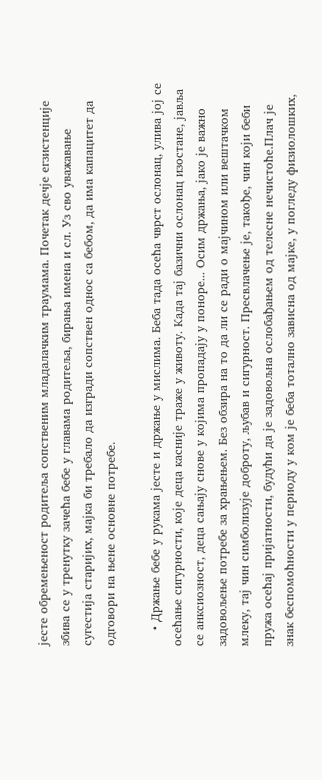јесте обремењеност родитеља сопственим младалачким траумама. Почетак дечје егзистенције збива се у тренутку зачећа бебе у главама родитеља, бирања имена и сл. Уз сво уважавање сугестија старијих, мајка би требало да изгради сопствен однос са бебом, да има капацитет да одговори на њене основне потребе.

    • Држање бебе у рукама јесте и држање у мислима. Беба тада осећа чврст ослонац, улива јој се осећање сигурности, које деца касније траже у животу. Када тај базични ослонац изостане, јавља се анксиозност, деца сањају снове у којима пропадају у поноре... Осим држања, јако је важно задовољење потребе за храњењем. Без обзира на то да ли се ради о мајчином или вештачком млеку, тај чин симболизује доброту, љубав и сигурност. Пресвлачење је, такође, чин који беби пружа осећај пријатности, будући да је задовољна ослобађањем од телесне нечистоће.Плач је знак беспомоћности у периоду у ком је беба тотално зависна од мајке, у погледу физиолошких,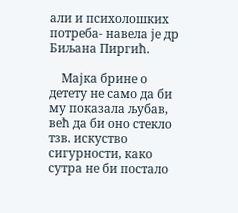али и психолошких потреба- навела је др Биљана Пиргић.

    Мајка брине о детету не само да би му показала љубав, већ да би оно стекло тзв. искуство сигурности, како сутра не би постало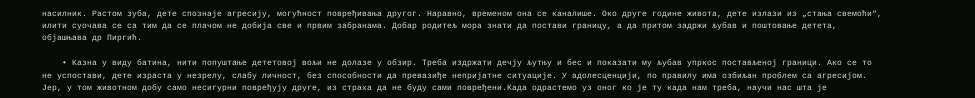насилник. Растом зуба, дете спознаје агресију, могућност повређивања другог. Наравно, временом она се каналише. Око друге године живота, дете излази из „стања свемоћи“, илити суочава се са тим да се плачом не добија све и првим забранама. Добар родитељ мора знати да постави границу, а да притом задржи љубав и поштовање детета, објашњава др Пиргић.

    • Казна у виду батина, нити попуштање дететовој вољи не долазе у обзир. Треба издржати дечју љутњу и бес и показати му љубав упркос постављеној граници. Ако се то не успостави, дете израста у незрелу, слабу личност, без способности да превазиђе непријатне ситуације. У адолесценцији, по правилу има озбиљан проблем са агресијом. Јер, у том животном добу само несигурни повређују друге, из страха да не буду сами повређени.Када одрастемо уз оног ко је ту када нам треба, научи нас шта је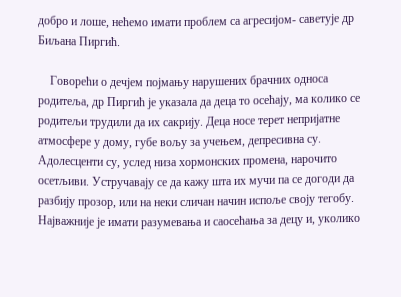добро и лоше, нећемо имати проблем са агресијом- саветује др Биљана Пиргић.

    Говорећи о дечјем појмању нарушених брачних односа родитеља, др Пиргић је указала да деца то осећају, ма колико се родитељи трудили да их сакрију. Деца носе терет непријатне атмосфере у дому, губе вољу за учењем, депресивна су. Адолесценти су, услед низа хормонских промена, нарочито осетљиви. Устручавају се да кажу шта их мучи па се догоди да разбију прозор, или на неки сличан начин испоље своју тегобу. Најважније је имати разумевања и саосећања за децу и, уколико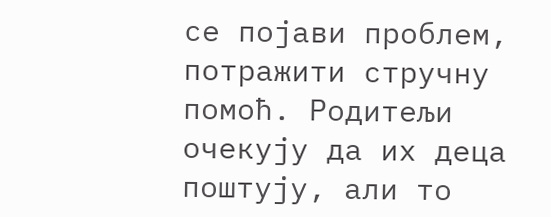се појави проблем, потражити стручну помоћ. Родитељи очекују да их деца поштују, али то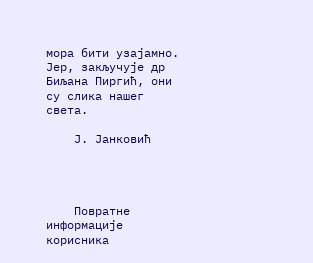мора бити узајамно. Јер, закључује др Биљана Пиргић, они су слика нашег света.

    Ј. Јанковић




    Повратне информације корисника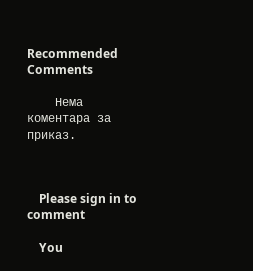Recommended Comments

    Нема коментара за приказ.



    Please sign in to comment

    You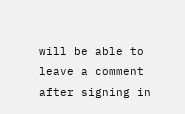will be able to leave a comment after signing in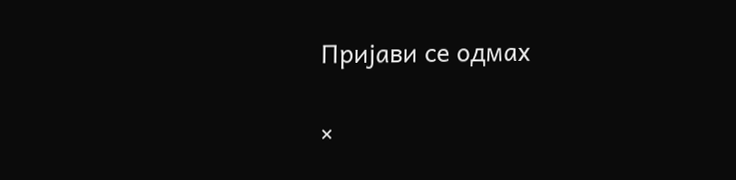Пријави се одмах

×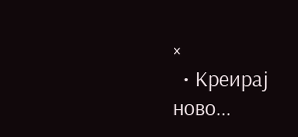×
  • Креирај ново...